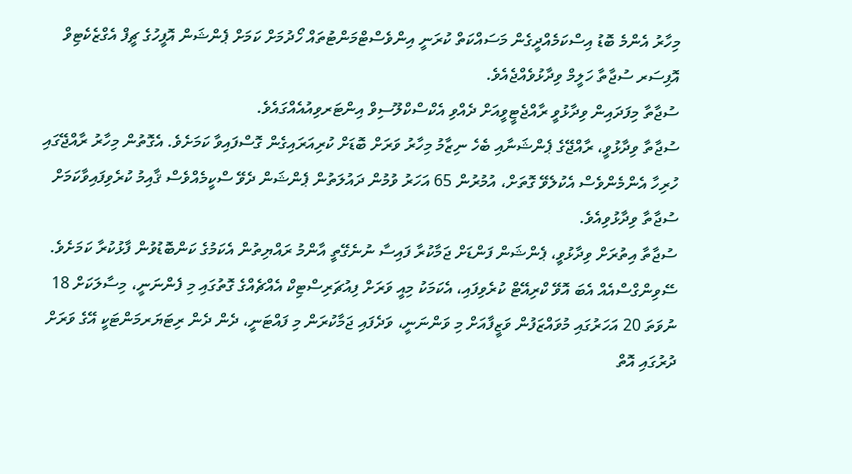މިހާރު އެންމެ ބޮޑު އިސްކަމެއްދީގެން މަސައްކަތް ކުރަނީ އިންވެސްޓްމަންޓުތައް ހޯދުމަށް ކަމަށް ޕެންޝަން އޮފީހުގެ ޗީފް އެގްޒެކެޓިވް އޮފިސަރ ސުޖާތާ ހަލީމް ވިދާޅުވެއްޖެއެވެ.
ސުޖާތާ މިފަދައިން ވިދާޅުވީ ރާއްޖެޓީވީއަށް ދެއްވި އެކްސްކްލޫސިވް އިންޓަރވިއުއެއްގައެވެ.
ސުޖާތާ ވިދާޅުވީ، ރާއްޖޭގެ ޕެންޝަނާއި ބެހެ ނިޒާމު މިހާރު ވަރަށް ބޮޑަށް ކުރިއަރައިގެން ގޮސްފައިވާ ކަމަށެވެ. އެގޮތުން މިހާރު ރާއްޖޭގައި ހުރިހާ އެންމެންވެސް އެކުލެވޭ ގޮތަށް، އުމުރުން 65 އަހަރު ވުމުން ދައުލަތުން ޕެންޝަން ދެވޭ ސްކީމެއްވެސް ޤާއިމު ކުރެވިފައިވާކަމަށް ސުޖާތާ ވިދާޅުވިއެވެ.
ސުޖާތާ އިތުރަށް ވިދާޅުވީ، ޕެންޝަން ފަންޑަށް ޖަމާކުރާ ފައިސާ ނުނެގޭތީ އާންމު ރައްޔިތުން އެކަމުގެ ކަންބޮޑުވުން ފާޅުކުރާ ކަމަށެވެ.
ސޭވިންގްސްއެއް އެބަ އޮވޭ ކްރިއޭޓް ކުރެވިފައި، އެކަމަކު މިއީ ވަރަށް ފިއުޗަރިސްޓިކް އެއްޗެއްގެ ގޮތުގައި މި ފެންނަނީ، މިސާލަކަށް 18 ނުވަތަ 20 އަހަރުގައި މުވައްޒަފުން ވަޒީފާއަށް މި ވަންނަނީ، ވަދެފައި ޖަމާކުރަން މި ފައްޓަނީ، ދެން ދެން ރިޓަޔަރމަންޓަކީ އޭގެ ވަރަށް ދުރުގައި އޮތް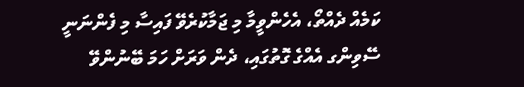ކަމެއް ދެއްތޯ، އެހެންވީމާ މި ޖަމާކުރެވޭ ފައިސާ މި ފެންނަނީ ސޭވިންގ އެއްގެ ގޮތުގައި، ދެން ވަރަށް ހަމަ ބޭނުންވޭ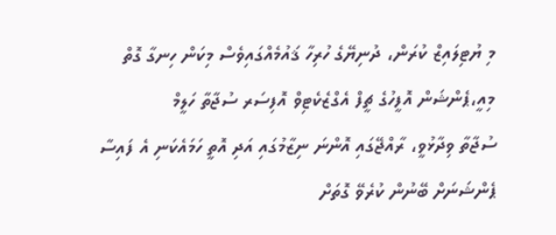މި ޔުޓިލައިޒް ކުރަން، ދުނިޔޭގެ ހުރިހާ ޤައުމެއްގައިވެސް މިކަން ހިނގާ ގޮތް މިއީ،ޕެންޝަން އޮފީހުގެ ޗީފް އެގްޒެކެޓިވް އޮފިސަރ ސުޖާތާ ހަލީމް
ސުޖާތާ ވިދާޅުވީ، ރާއްޖޭގައި އޮންނަ ނިޒާމުގައި އަދި އޮތީ ހަމައެކަނި އެ ފައިސާ ޕެންޝަނަށް ބޭނުން ކުރެވޭ ގޮތަށް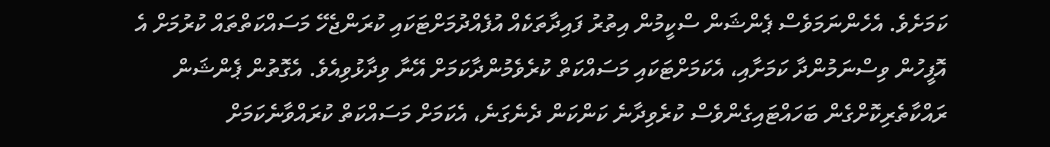ކަމަށެވެ. އެހެންނަމަވެސް ޕެންޝަން ސްކީމުން އިތުރު ފައިދާތަކެއް އުފެއްދުމަށްޓަކައި ކުރަންޖެހޭ މަސައްކަތްތައް ކުރުމަށް އެ އޮފީހުން ވިސްނަމުންދާ ކަމަށާއި، އެކަމަށްޓަކައި މަސައްކަތް ކުރެވެމުންދާކަމަށް އޭނާ ވިދާޅުވިއެވެ. އެގޮތުން ޕެންޝަން ރައްކާތެރިކޮށްގެން ބަހައްޓައިގެންވެސް ކުރެވިދާނެ ކަންކަން ދެނެގަނެ، އެކަމަށް މަސައްކަތް ކުރައްވާނެކަމަށް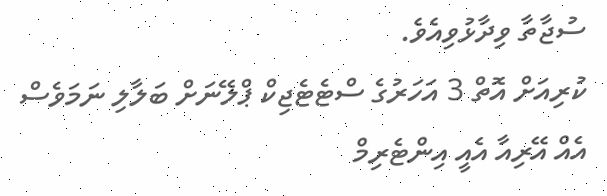ސުޖާތާ ވިދާޅުވިއެވެ.
ކުރިއަށް އޮތް 3 އަހަރުގެ ސްޓެޓެޖިކް ޕްލޭނަށް ބަލާލި ނަމަވެސް އެއް އޭރިއާ އެއީ އިންޓެރިމް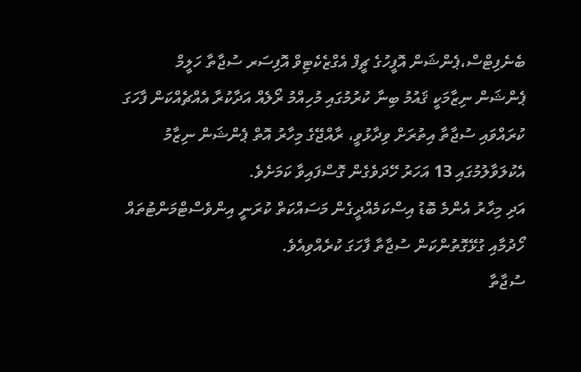ބެނެފިޓްސް،ޕެންޝަން އޮފީހުގެ ޗީފް އެގްޒެކެޓިވް އޮފިސަރ ސުޖާތާ ހަލީމް
ޕެންޝަން ނިޒާމަކީ ޤައުމު ބިނާ ކުރުމުގައި މުހިއްމު ރޯލެއް އަދާކުރާ އެއްޗެއްކަން ފާހަގަ ކުރައްވައި ސުޖާތާ އިތުރަށް ވިދާޅުވީ، ރާއްޖޭގެ މިހާރު އޮތް ޕެންޝަން ނިޒާމު އެކުލަވާލުމުގައި 13 އަހަރު ހޭދަވެގެން ގޮސްފައިވާ ކަމަށެވެ.
އަދި މިހާރު އެންމެ ބޮޑު އިސްކަމެއްދީގެން މަސައްކަތް ކުރަނީ އިންވެސްޓްމަންޓުތައް ހޯދުމާއި ގުޅޭގޮތުންކަން ސުޖާތާ ފާހަގަ ކުރެއްވިއެވެ.
ސުޖާތާ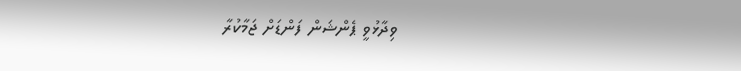ވިދާޅުވީ ޕެންޝަން ފަންޑަށް ޖަމާކުރާ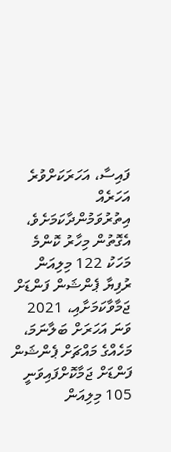ފައިސާ، އަހަރަކަށްވުރެ އަހަރެއް އިތުރުވަމުންދާކަމަށެވެ، އެގޮތުން މިހާރު ކޮންމެ މަހަކު 122 މިލިއަން ރުފިޔާ ޕެންޝަން ފަންޑަށް ޖަމާވާކަމަށާއި، 2021 ވަނަ އަހަރަށް ބަލާނަމަ، މަހެއްގެ މައްޗަށް ޕެންޝަން ފަންޑަށް ޖަމާކޮށްފައިވަނީ 105 މިލިއަން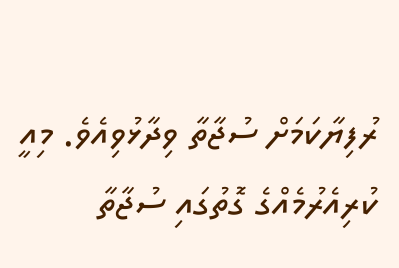ރުފިޔާކަމަށް ސުޖާތާ ވިދާޅުވިއެވެ. މިއީ ކުރިއެރުމެއްގެ ގޮތުގައި ސުޖާތާ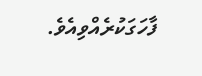ފާހަގަކުރެއްވިއެވެ.